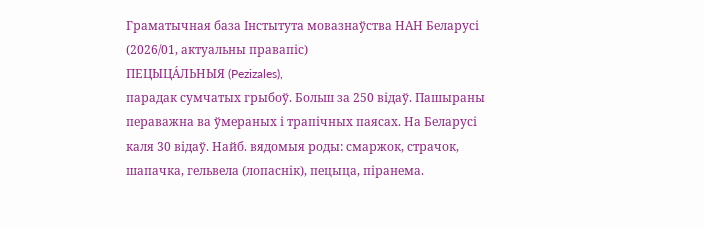Граматычная база Інстытута мовазнаўства НАН Беларусі (2026/01, актуальны правапіс)
ПЕЦЫЦА́ЛЬНЫЯ (Pezizales),
парадак сумчатых грыбоў. Больш за 250 відаў. Пашыраны пераважна ва ўмераных і трапічных паясах. На Беларусі каля 30 відаў. Найб. вядомыя роды: смаржок, страчок, шапачка, гельвела (лопаснік), пецыца, піранема.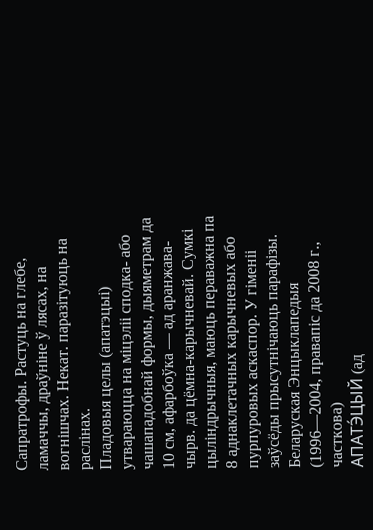Сапратрофы. Растуць на глебе, ламаччы, драўніне ў лясах, на вогнішчах. Некат. паразітуюць на раслінах.
Пладовыя целы (апатэцыі) утвараюцца на міцэліі сподка- або чашападобнай формы, дыяметрам да 10 см, афарбоўка — ад аранжава-чырв. да цёмна-карычневай. Сумкі цыліндрычныя, маюць пераважна па 8 аднаклетачных карычневых або пурпуровых аскаспор. У гіменіі заўсёды прысутнічаюць парафізы.
Беларуская Энцыклапедыя (1996—2004, правапіс да 2008 г., часткова)
АПАТЭ́ЦЫЙ (ад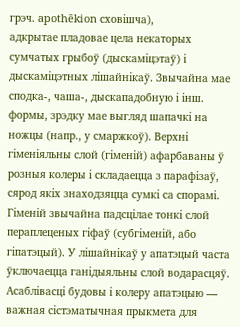грэч. apothēkion сховішча),
адкрытае пладовае цела некаторых сумчатых грыбоў (дыскаміцэтаў) і дыскаміцэтных лішайнікаў. Звычайна мае сподка-, чаша-, дыскападобную і інш. формы, зрэдку мае выгляд шапачкі на ножцы (напр., у смаржкоў). Верхні гіменіяльны слой (гіменій) афарбаваны ў розныя колеры і складаецца з парафізаў, сярод якіх знаходзяцца сумкі са спорамі. Гіменій звычайна падсцілае тонкі слой пераплеценых гіфаў (субгіменій, або гіпатэцый). У лішайнікаў у апатэцый часта ўключаецца ганідыяльны слой водарасцяў. Асаблівасці будовы і колеру апатэцыю — важная сістэматычная прыкмета для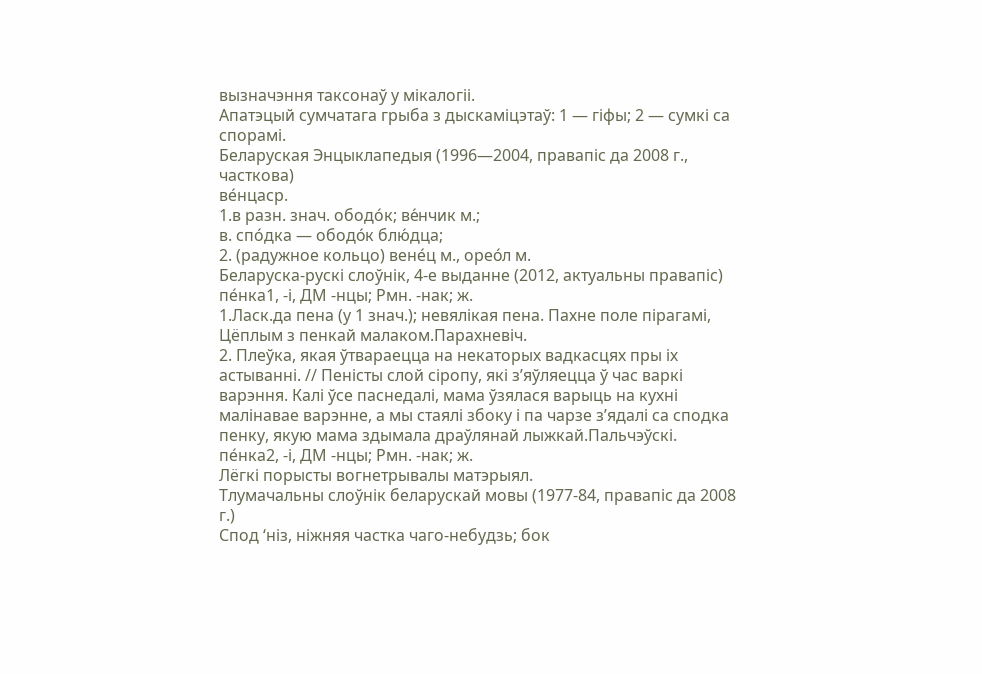вызначэння таксонаў у мікалогіі.
Апатэцый сумчатага грыба з дыскаміцэтаў: 1 — гіфы; 2 — сумкі са спорамі.
Беларуская Энцыклапедыя (1996—2004, правапіс да 2008 г., часткова)
ве́нцаср.
1.в разн. знач. ободо́к; ве́нчик м.;
в. спо́дка — ободо́к блю́дца;
2. (радужное кольцо) вене́ц м., орео́л м.
Беларуска-рускі слоўнік, 4-е выданне (2012, актуальны правапіс)
пе́нка1, ‑і, ДМ ‑нцы; Рмн. ‑нак; ж.
1.Ласк.да пена (у 1 знач.); невялікая пена. Пахне поле пірагамі, Цёплым з пенкай малаком.Парахневіч.
2. Плеўка, якая ўтвараецца на некаторых вадкасцях пры іх астыванні. // Пеністы слой сіропу, які з’яўляецца ў час варкі варэння. Калі ўсе паснедалі, мама ўзялася варыць на кухні малінавае варэнне, а мы стаялі збоку і па чарзе з’ядалі са сподка пенку, якую мама здымала драўлянай лыжкай.Пальчэўскі.
пе́нка2, ‑і, ДМ ‑нцы; Рмн. ‑нак; ж.
Лёгкі порысты вогнетрывалы матэрыял.
Тлумачальны слоўнік беларускай мовы (1977-84, правапіс да 2008 г.)
Спод ‘ніз, ніжняя частка чаго-небудзь; бок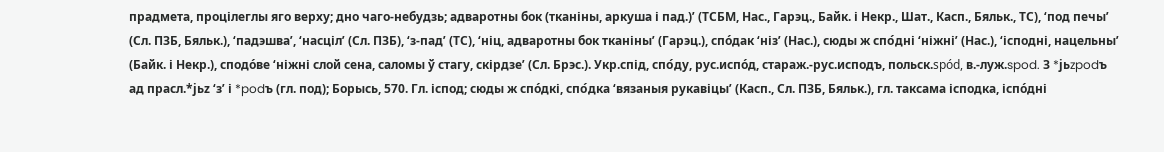прадмета, процілеглы яго верху; дно чаго-небудзь; адваротны бок (тканіны, аркуша і пад.)’ (ТСБМ, Нас., Гарэц., Байк. і Некр., Шат., Касп., Бяльк., ТС), ‘под печы’ (Сл. ПЗБ, Бяльк.), ‘падэшва’, ‘насціл’ (Сл. ПЗБ), ‘з-пад’ (ТС), ‘ніц, адваротны бок тканіны’ (Гарэц.), спо́дак ‘ніз’ (Нас.), сюды ж спо́дні ‘ніжні’ (Нас.), ‘ісподні, нацельны’ (Байк. і Некр.), сподо́ве ‘ніжні слой сена, саломы ў стагу, скірдзе’ (Сл. Брэс.). Укр.спід, спо́ду, рус.испо́д, стараж.-рус.исподъ, польск.spód, в.-луж.spod. З *jьzpodъ ад прасл.*jьz ‘з’ і *podъ (гл. под); Борысь, 570. Гл. іспод; сюды ж спо́дкі, спо́дка ‘вязаныя рукавіцы’ (Касп., Сл. ПЗБ, Бяльк.), гл. таксама ісподка, іспо́дні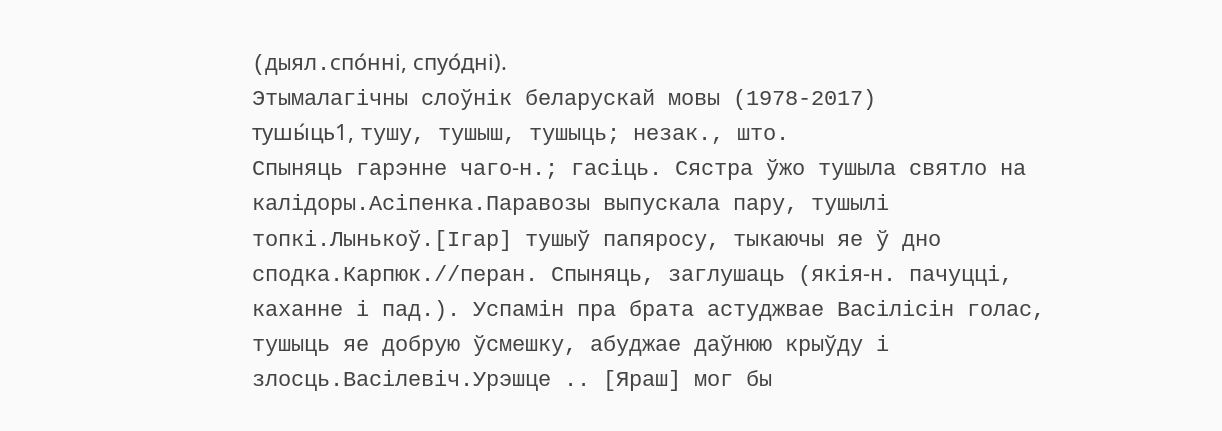(дыял.спо́нні, спуо́дні).
Этымалагічны слоўнік беларускай мовы (1978-2017)
тушы́ць1, тушу, тушыш, тушыць; незак., што.
Спыняць гарэнне чаго‑н.; гасіць. Сястра ўжо тушыла святло на калідоры.Асіпенка.Паравозы выпускала пару, тушылі топкі.Лынькоў.[Ігар] тушыў папяросу, тыкаючы яе ў дно сподка.Карпюк.//перан. Спыняць, заглушаць (якія‑н. пачуцці, каханне і пад.). Успамін пра брата астуджвае Васілісін голас, тушыць яе добрую ўсмешку, абуджае даўнюю крыўду і злосць.Васілевіч.Урэшце .. [Яраш] мог бы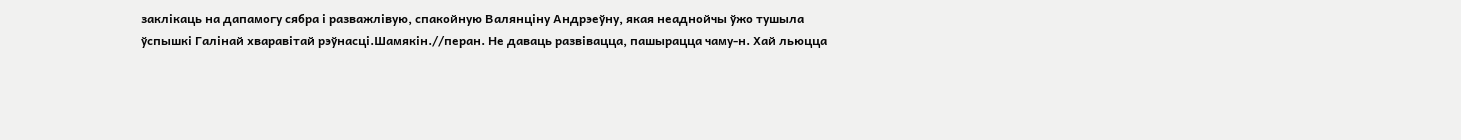заклікаць на дапамогу сябра і разважлівую, спакойную Валянціну Андрэеўну, якая неаднойчы ўжо тушыла ўспышкі Галінай хваравітай рэўнасці.Шамякін.//перан. Не даваць развівацца, пашырацца чаму‑н. Хай льюцца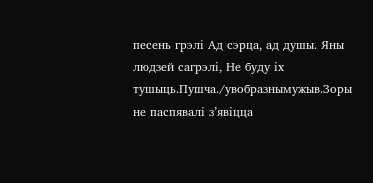песень грэлі Ад сэрца, ад душы. Яны людзей сагрэлі, Не буду іх тушыць.Пушча./увобразнымужыв.Зоры не паспявалі з’явіцца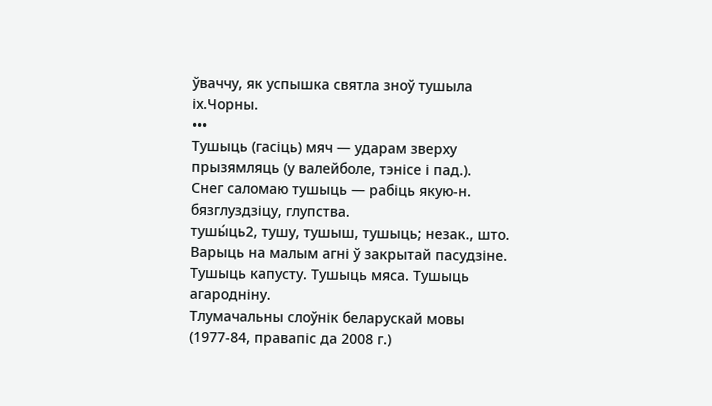ўваччу, як успышка святла зноў тушыла іх.Чорны.
•••
Тушыць (гасіць) мяч — ударам зверху прызямляць (у валейболе, тэнісе і пад.).
Снег саломаю тушыць — рабіць якую‑н. бязглуздзіцу, глупства.
тушы́ць2, тушу, тушыш, тушыць; незак., што.
Варыць на малым агні ў закрытай пасудзіне. Тушыць капусту. Тушыць мяса. Тушыць агародніну.
Тлумачальны слоўнік беларускай мовы (1977-84, правапіс да 2008 г.)